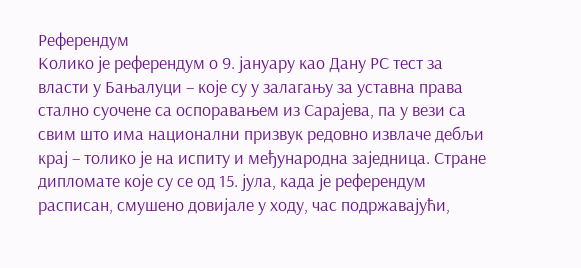Референдум
Колико је референдум о 9. јануару као Дану РС тест за власти у Бањалуци – које су у залагању за уставна права стално суочене са оспоравањем из Сарајева, па у вези са свим што има национални призвук редовно извлаче дебљи крај – толико је на испиту и међународна заједница. Стране дипломате које су се од 15. јула, када је референдум расписан, смушено довијале у ходу, час подржавајући,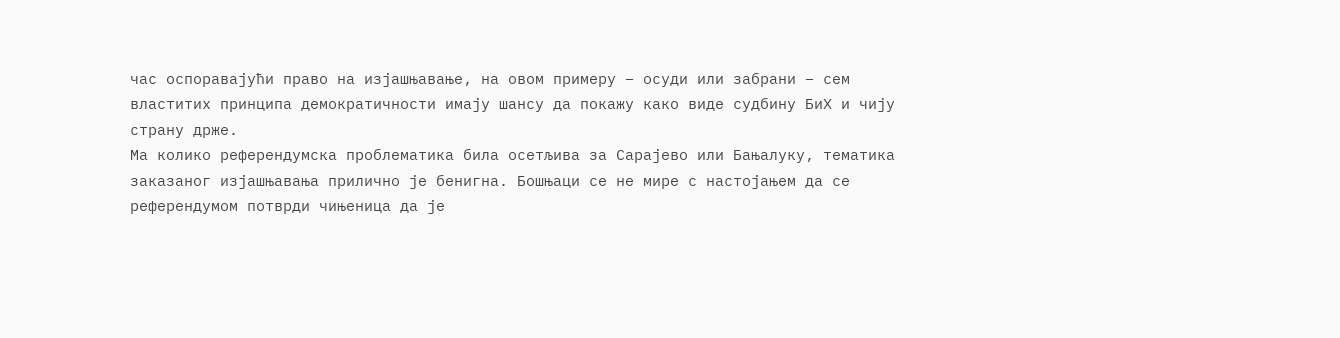час оспоравајући право на изјашњавање, на овом примеру – осуди или забрани – сем властитих принципа демократичности имају шансу да покажу како виде судбину БиХ и чију страну држе.
Ма колико референдумска проблематика била осетљива за Сарајево или Бањалуку, тематика заказаног изјашњавања прилично је бенигна. Бошњаци се не мире с настојањем да се референдумом потврди чињеница да је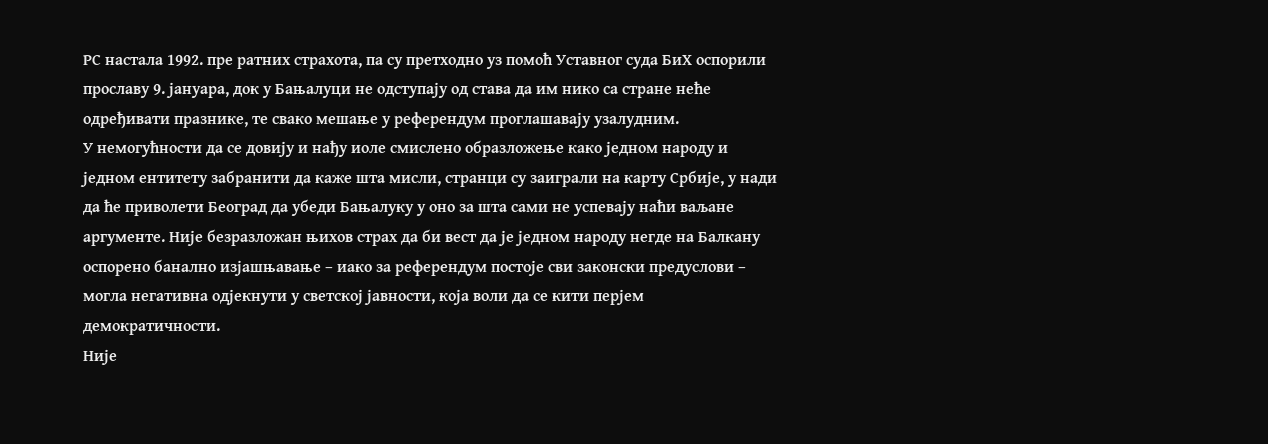РС настала 1992. пре ратних страхота, па су претходно уз помоћ Уставног суда БиХ оспорили прославу 9. јануара, док у Бањалуци не одступају од става да им нико са стране неће одређивати празнике, те свако мешање у референдум проглашавају узалудним.
У немогућности да се довију и нађу иоле смислено образложење како једном народу и једном ентитету забранити да каже шта мисли, странци су заиграли на карту Србије, у нади да ће приволети Београд да убеди Бањалуку у оно за шта сами не успевају наћи ваљане аргументе. Није безразложан њихов страх да би вест да је једном народу негде на Балкану оспорено банално изјашњавање – иако за референдум постоје сви законски предуслови – могла негативна одјекнути у светској јавности, која воли да се кити перјем демократичности.
Није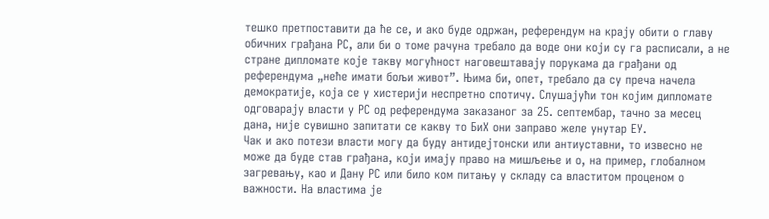тешко претпоставити да ће се, и ако буде одржан, референдум на крају обити о главу обичних грађана РС, али би о томе рачуна требало да воде они који су га расписали, а не стране дипломате које такву могућност наговештавају порукама да грађани од референдума „неће имати бољи живот”. Њима би, опет, требало да су преча начела демократије, која се у хистерији неспретно спотичу. Слушајући тон којим дипломате одговарају власти у РС од референдума заказаног за 25. септембар, тачно за месец дана, није сувишно запитати се какву то БиХ они заправо желе унутар ЕУ.
Чак и ако потези власти могу да буду антидејтонски или антиуставни, то извесно не може да буде став грађана, који имају право на мишљење и о, на пример, глобалном загревању, као и Дану РС или било ком питању у складу са властитом проценом о важности. На властима је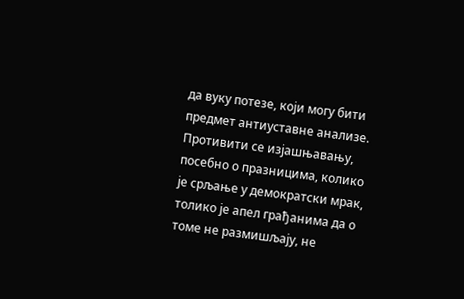да вуку потезе, који могу бити предмет антиуставне анализе. Противити се изјашњавању, посебно о празницима, колико је срљање у демократски мрак, толико је апел грађанима да о томе не размишљају, не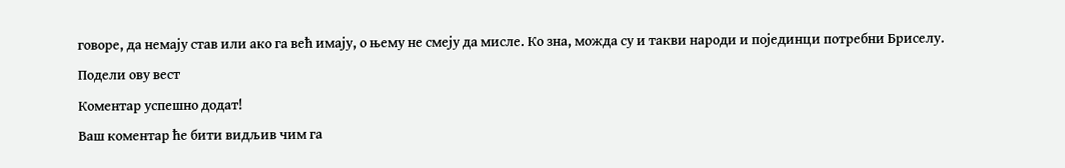говоре, да немају став или ако га већ имају, о њему не смеју да мисле. Ко зна, можда су и такви народи и појединци потребни Бриселу.
Подели ову вест
Комeнтар успeшно додат!
Ваш комeнтар ћe бити видљив чим га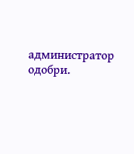администратор одобри.